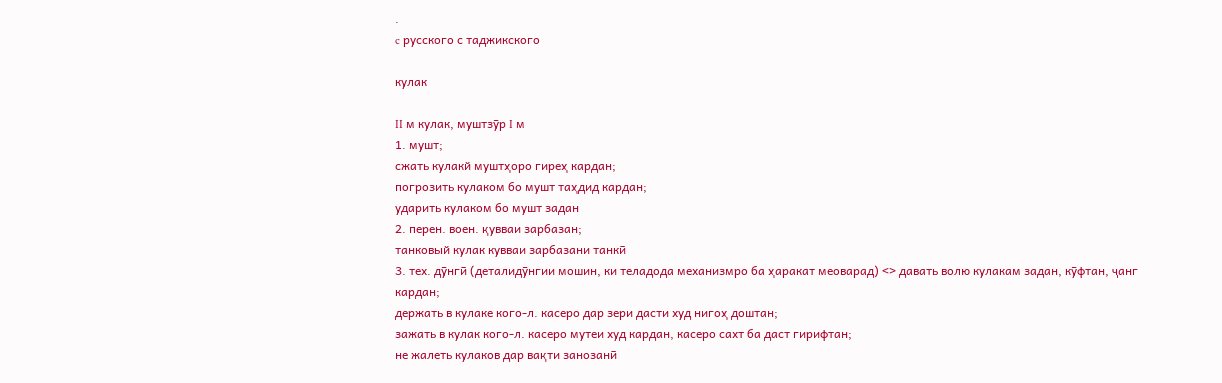.
c русского с таджикского

кулак

II м кулак, муштзӯр I м
1. мушт;
сжать кулакй муштҳоро гиреҳ кардан;
погрозить кулаком бо мушт таҳдид кардан;
ударить кулаком бо мушт задан
2. перен. воен. қувваи зарбазан;
танковый кулак кувваи зарбазани танкӣ
3. тех. дӯнгӣ (деталидӯнгии мошин, ки теладода механизмро ба ҳаракат меоварад) <> давать волю кулакам задан, кӯфтан, ҷанг кардан;
держать в кулаке кого-л. касеро дар зери дасти худ нигоҳ доштан;
зажать в кулак кого-л. касеро мутеи худ кардан, касеро сахт ба даст гирифтан;
не жалеть кулаков дар вақти занозанӣ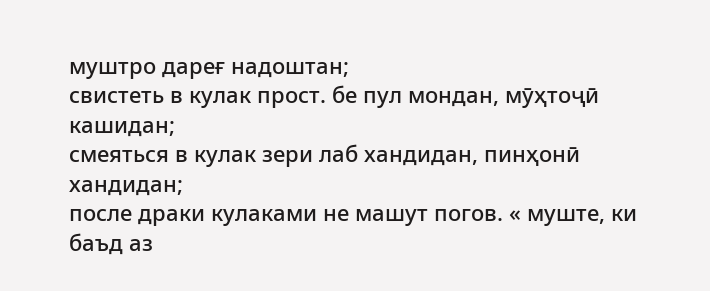муштро дареғ надоштан;
свистеть в кулак прост. бе пул мондан, мӯҳтоҷӣ кашидан;
смеяться в кулак зери лаб хандидан, пинҳонӣ хандидан;
после драки кулаками не машут погов. « муште, ки баъд аз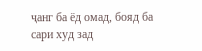ҷанг ба ёд омад, бояд ба сари худ зад